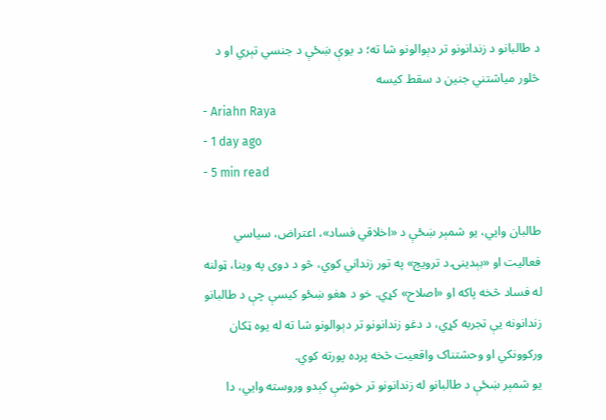د طالبانو د زندانونو تر دېوالونو شا ته؛ د یوې ښځې د جنسي تېري او د څلور میاشتني جنین د سقط کیسه
- Ariahn Raya
- 1 day ago
- 5 min read

طالبان وايي، یو شمېر ښځې د «اخلاقي فساد»، اعتراض، سیاسي فعالیت او «بېدینۍ د ترویج» په تور زنداني کوي، څو د دوی په وینا، ټولنه له فساد څخه پاکه او «اصلاح» کړي. خو د هغو ښځو کیسې چې د طالبانو زندانونه یې تجربه کړي، د دغو زندانونو تر دېوالونو شا ته له یوه ټکان ورکوونکي او وحشتناک واقعیت څخه پرده پورته کوي.
یو شمېر ښځې د طالبانو له زندانونو تر خوشې کېدو وروسته وايي، دا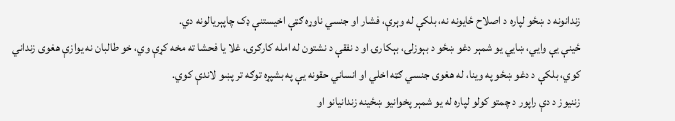زندانونه د ښځو لپاره د اصلاح ځایونه نه، بلکې له وېرې، فشار او جنسي ناوړه ګټې اخیستنې ډک چاپېریالونه دي.
ځینې یې وايي، ښايي یو شمېر دغو ښځو د بېوزلۍ، بېکارۍ او د نفقې د نشتون له امله کارګرۍ، غلا یا فحشا ته مخه کړې وي، خو طالبان نه یوازې هغوی زنداني کوي، بلکې د دغو ښځو په وینا، له هغوی جنسي ګټه اخلي او انساني حقونه یې په بشپړه توګه تر پښو لاندې کوي.
زننیوز د دې راپور د چمتو کولو لپاره له یو شمېر پخوانیو ښځینه زندانیانو او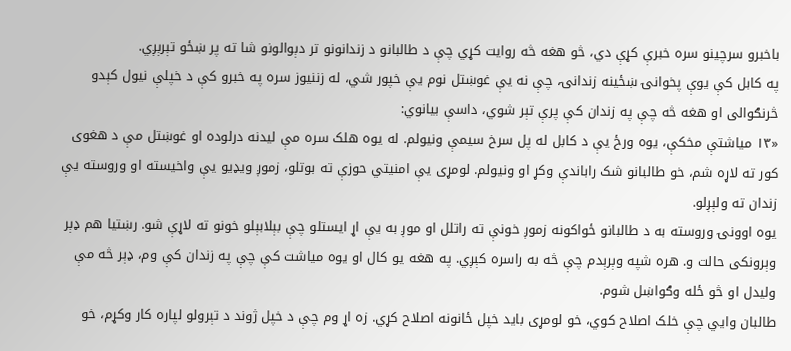باخبرو سرچینو سره خبرې کړې دي، څو هغه څه روایت کړي چې د طالبانو د زندانونو تر دېوالونو شا ته پر ښځو تېرېږي.
په کابل کې یوې پخوانۍ ښځینه زندانۍ، چې نه یې غوښتل نوم یې خپور شي، له زننیوز سره په خبرو کې د خپلې نیول کېدو څرنګوالی او هغه څه چې په زندان کې پرې تېر شوي، داسې بیانوي:
«۱۳ میاشتې مخکې، یوه ورځ یې د کابل له پل سرخ سیمې ونیولم. له یوه هلک سره مې لیدنه درلوده او غوښتل مې د هغوی کور ته لاړه شم، خو طالبانو شک راباندې وکړ او ونیولم. لومړی یې امنیتي حوزې ته بوتلو، زموږ ویډیو یې واخیسته او وروسته یې زندان ته ولېږلو.
یوه اوونۍ وروسته به د طالبانو ځواکونه زموږ خونې ته راتلل او موږ به یې اړ ایستلو چې بېلابېلو خونو ته لاړې شو. رښتیا هم ډېر وېرونکی حالت و. هره شپه وېرېدم چې څه به راسره کېږي. په هغه یو کال او یوه میاشت کې چې په زندان کې وم، ډېر څه مې ولیدل او څو ځله وګواښل شوم.
طالبان وايي چې خلک اصلاح کوي، خو لومړی باید خپل ځانونه اصلاح کړي. زه اړ وم چې د خپل ژوند د تېرولو لپاره کار وکړم، خو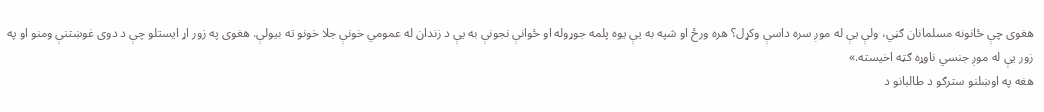هغوی چې ځانونه مسلمانان ګڼي، ولې یې له موږ سره داسې وکړل؟ هره ورځ او شپه به یې یوه پلمه جوړوله او ځوانې نجونې به یې د زندان له عمومي خونې جلا خونو ته بیولې. هغوی په زور اړ ایستلو چې د دوی غوښتنې ومنو او په زور یې له موږ جنسي ناوړه ګټه اخیسته.»
هغه په اوښلنو سترګو د طالبانو د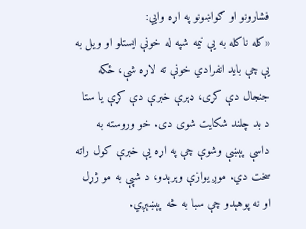فشارونو او ګواښونو په اړه وايي:
«کله ناکله به یې نیمه شپه له خونې ایستلو او ویل به یې چې باید انفرادي خونې ته لاړه شې، ځکه جنجال دې کړی، ډېرې خبرې دې کړې یا ستا د بد چلند شکایت شوی دی. خو وروسته به داسې پېښې وشوې چې په اړه یې خبرې کول راته سخت دي. موږ یوازې وېرېدو، د شپې به مو ژړل او نه پوهېدو چې سبا به څه پېښېږي.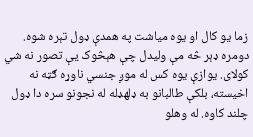زما یو کال او یوه میاشت په همدې ډول تېره شوه. دومره ډېر څه مې ولیدل چې هېڅوک یې تصور نه شي کولای. یوازې یوه کس له موږ جنسي ناوړه ګټه نه اخیسته، بلکې طالبانو به ډلهډله له نجونو سره دا ډول چلند کاوه. له وهلو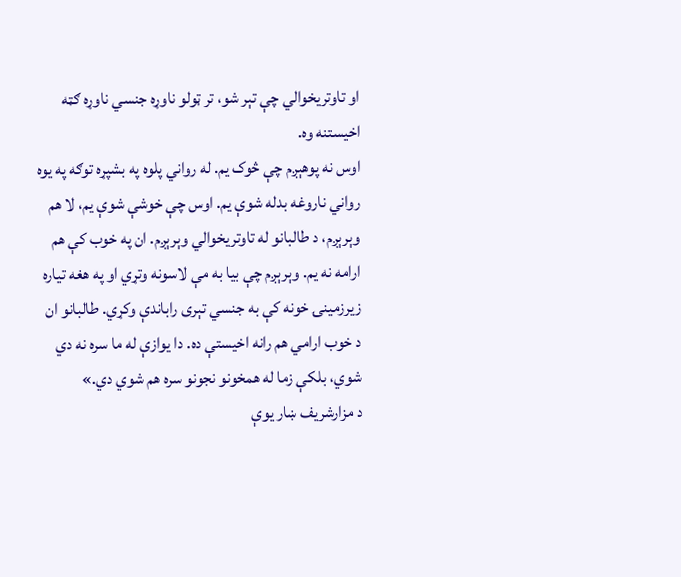او تاوتریخوالي چې تېر شو، تر ټولو ناوړه جنسي ناوړه ګټه اخیستنه وه.
اوس نه پوهېږم چې څوک یم. له رواني پلوه په بشپړه توګه په یوه رواني ناروغه بدله شوې یم. اوس چې خوشې شوې یم، لا هم وېرېږم، د طالبانو له تاوتریخوالي وېرېږم. ان په خوب کې هم ارامه نه یم. وېرېږم چې بیا به مې لاسونه وتړي او په هغه تیاره زیرزمینۍ خونه کې به جنسي تېری راباندې وکړي. طالبانو ان د خوب ارامي هم رانه اخیستې ده. دا یوازې له ما سره نه دي شوي، بلکې زما له همخونو نجونو سره هم شوي دي.»
د مزارشریف ښار یوې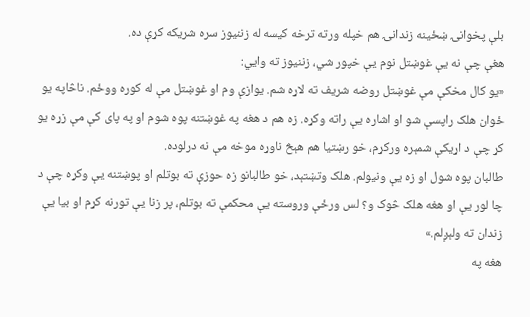بلې پخوانۍ ښځینه زندانۍ هم خپله ورته ترخه کیسه له زننیوز سره شریکه کړې ده.
هغې چې نه یې غوښتل نوم یې خپور شي، زننیوز ته وايي:
«یو کال مخکې مې غوښتل روضه شریف ته لاړه شم. یوازې وم او غوښتل مې له کوره ووځم. ناڅاپه یو ځوان هلک راپسې شو او اشاره یې راته وکړه. زه هم د هغه په غوښتنه پوه شوم او په پای کې مې زړه یو کړ چې د اړیکې شمېره ورکړم، خو رښتیا هم هېڅ ناوړه موخه مې نه درلوده.
طالبان پوه شول او زه یې ونیولم. هلک وتښتېد، خو طالبانو زه حوزې ته بوتلم او پوښتنه یې وکړه چې د چا لور یې او هغه هلک څوک و؟ لس ورځې وروسته یې محکمې ته بوتلم، پر زنا یې تورنه کړم او بیا یې زندان ته ولېږلم.»
هغه په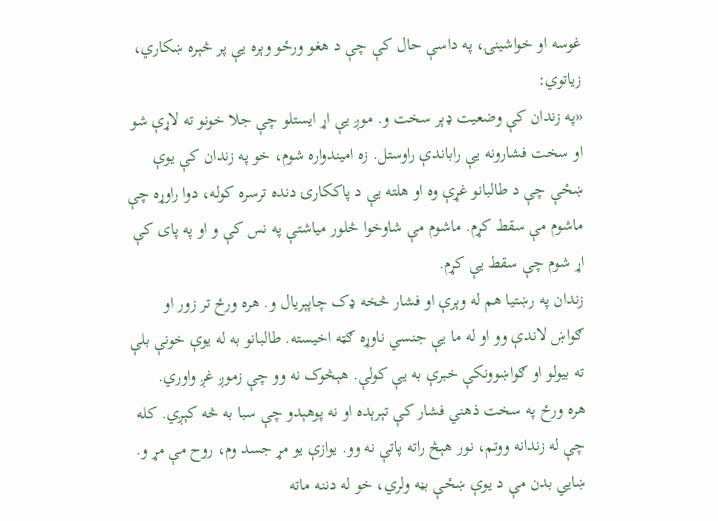غوسه او خواشینۍ، په داسې حال کې چې د هغو ورځو وېره یې پر څېره ښکاري، زیاتوي:
«په زندان کې وضعیت ډېر سخت و. موږ یې اړ ایستلو چې جلا خونو ته لاړې شو او سخت فشارونه یې راباندې راوستل. زه امیندواره شوم، خو په زندان کې یوې ښځې چې د طالبانو غړې وه او هلته یې د پاککارۍ دنده ترسره کوله، دوا راوړه چې ماشوم مې سقط کړم. ماشوم مې شاوخوا څلور میاشتې په نس کې و او په پای کې اړ شوم چې سقط یې کړم.
زندان په رښتیا هم له وېرې او فشار څخه ډک چاپېریال و. هره ورځ تر زور او ګواښ لاندې وو او له ما یې جنسي ناوړه ګټه اخیسته. طالبانو به له یوې خونې بلې ته بیولو او ګواښوونکې خبرې به یې کولې. هېڅوک نه وو چې زموږ غږ واوري.
هره ورځ په سخت ذهني فشار کې تېرېده او نه پوهېدو چې سبا به څه کېږي. کله چې له زندانه ووتم، نور هېڅ راته پاتې نه وو. یوازې یو مړ جسد وم، روح مې مړ و. ښايي بدن مې د یوې ښځې بڼه ولري، خو له دننه ماته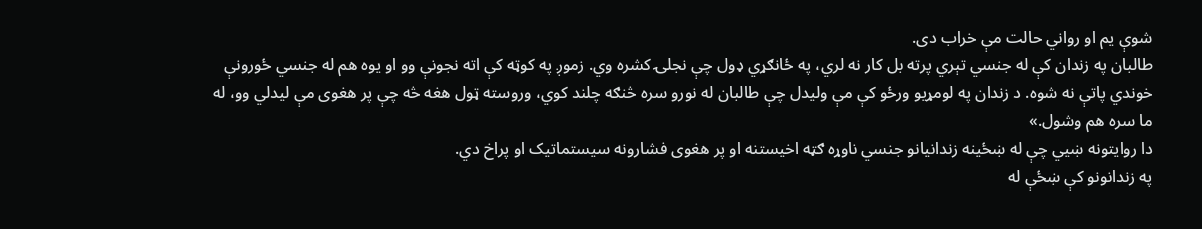شوې یم او رواني حالت مې خراب دی.
طالبان په زندان کې له جنسي تېري پرته بل کار نه لري، په ځانګړي ډول چې نجلۍ کشره وي. زموږ په کوټه کې اته نجونې وو او یوه هم له جنسي ځورونې خوندي پاتې نه شوه. د زندان په لومړیو ورځو کې مې ولیدل چې طالبان له نورو سره څنګه چلند کوي، وروسته ټول هغه څه چې پر هغوی مې لیدلي وو، له ما سره هم وشول.»
دا روایتونه ښيي چې له ښځینه زندانیانو جنسي ناوړه ګټه اخیستنه او پر هغوی فشارونه سیستماتیک او پراخ دي.
په زندانونو کې ښځې له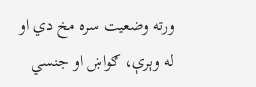ورته وضعیت سره مخ دي او له وېرې، ګواښ او جنسي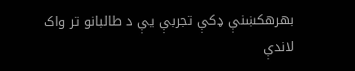بهرهکښنې ډکې تجربې یې د طالبانو تر واک لاندې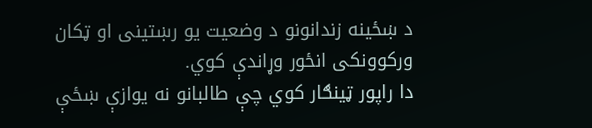د ښځینه زندانونو د وضعیت یو رښتینی او ټکان ورکوونکی انځور وړاندې کوي.
دا راپور ټینګار کوي چې طالبانو نه یوازې ښځې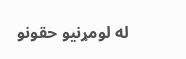له لومړنیو حقونو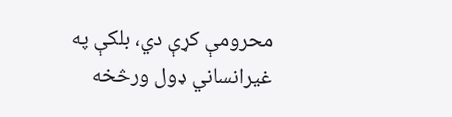محرومې کړې دي، بلکې په غیرانساني ډول ورڅخه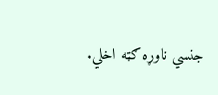جنسي ناوړه ګټه اخلي.